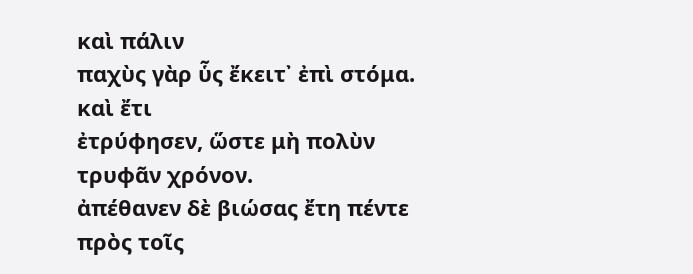καὶ πάλιν
παχὺς γὰρ ὗς ἔκειτ᾽ ἐπὶ στόμα.
καὶ ἔτι
ἐτρύφησεν, ὥστε μὴ πολὺν τρυφᾶν χρόνον.
ἀπέθανεν δὲ βιώσας ἔτη πέντε πρὸς τοῖς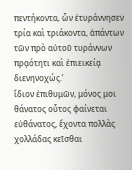πεντήκοντα, ὧν ἐτυράννησεν τρία καὶ τριάκοντα, ἁπάντων τῶν πρὸ αὐτοῦ τυράννων πρᾳότητι καὶ ἐπιεικείᾳ διενηνοχώς.’
ἴδιον ἐπιθυμῶν, μόνος μοι θάνατος οὗτος φαίνεται
εὐθάνατος, ἔχοντα πολλὰς χολλάδας κεῖσθαι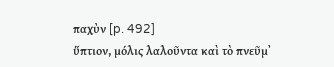παχὺν [p. 492]
ὕπτιον, μόλις λαλοῦντα καὶ τὸ πνεῦμ᾽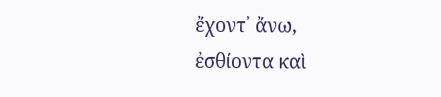ἔχοντ᾽ ἄνω,
ἐσθίοντα καὶ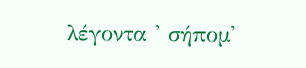λέγοντα ' σήπομ᾽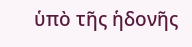ὑπὸ τῆς ἡδονῆς